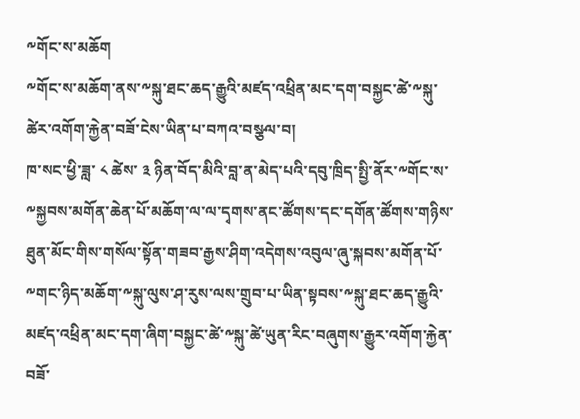༸གོང་ས་མཆོག
༸གོང་ས་མཆོག་ནས་༸སྐུ་ཐང་ཆད་རྒྱུའི་མཛད་འཕྲིན་མང་དག་བསྐྱང་ཚེ་༸སྐུ་ཚེར་འགོག་རྐྱེན་བཟོ་ངེས་ཡིན་པ་བཀའ་བསྩལ་བ།
ཁ་སང་ཕྱི་ཟླ་ ༨ ཚེས་ ༣ ཉིན་བོད་མིའི་བླ་ན་མེད་པའི་དབུ་ཁྲིད་སྤྱི་ནོར་༸གོང་ས་༸སྐྱབས་མགོན་ཆེན་པོ་མཆོག་ལ་ལ་དྭགས་ནང་ཚོགས་དང་དགོན་ཚོགས་གཉིས་ཐུན་མོང་གིས་གསོལ་སྟོན་གཟབ་རྒྱས་ཤིག་འདེགས་འབུལ་ཞུ་སྐབས་མགོན་པོ་༸གང་ཉིད་མཆོག་༸སྐུ་ལུས་ཤ་རུས་ལས་གྲུབ་པ་ཡིན་སྟབས་༸སྐུ་ཐང་ཆད་རྒྱུའི་མཛད་འཕྲིན་མང་དག་ཞིག་བསྐྱང་ཚེ་༸སྐུ་ཚེ་ཡུན་རིང་བཞུགས་རྒྱུར་འགོག་རྐྱེན་བཟོ་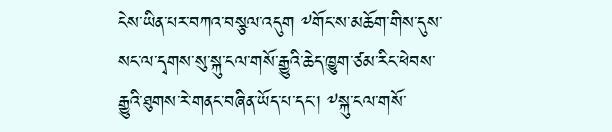ངེས་ཡིན་པར་བཀའ་བསྩལ་འདུག ༸གོང་ས་མཆོག་གིས་དུས་སང་ལ་དྭགས་སུ་སྐུ་ངལ་གསོ་རྒྱུའི་ཆེད་ཁྱུག་ཙམ་རིང་ཕེབས་རྒྱུའི་ཐུགས་རེ་གནང་བཞིན་ཡོད་པ་དང་། ༸སྐུ་ངལ་གསོ་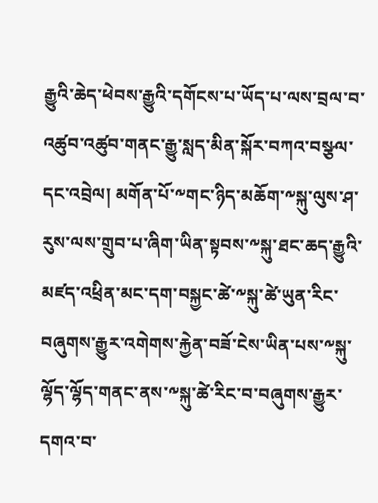རྒྱུའི་ཆེད་ཕེབས་རྒྱུའི་དགོངས་པ་ཡོད་པ་ལས་བྲལ་བ་འཚུབ་འཚུབ་གནང་རྒྱུ་སླད་མིན་སྐོར་བཀའ་བསྩལ་དང་འབྲེལ། མགོན་པོ་༸གང་ཉིད་མཆོག་༸སྐུ་ལུས་ཤ་རུས་ལས་གྲུབ་པ་ཞིག་ཡིན་སྟབས་༸སྐུ་ཐང་ཆད་རྒྱུའི་མཛད་འཕྲིན་མང་དག་བསྐྱང་ཚེ་༸སྐུ་ཚེ་ཡུན་རིང་བཞུགས་རྒྱུར་འགེགས་རྐྱེན་བཟོ་ངེས་ཡིན་པས་༸སྐུ་ལྷོད་ལྷོད་གནང་ནས་༸སྐུ་ཚེ་རིང་བ་བཞུགས་རྒྱུར་དགའ་བ་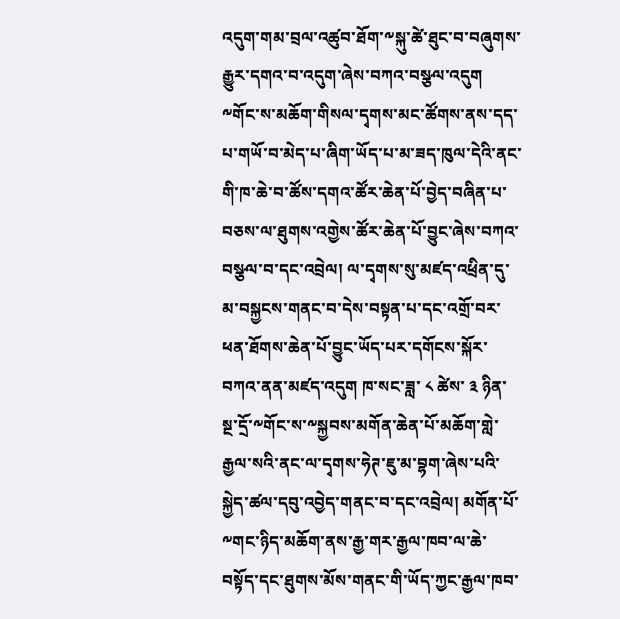འདུག་གམ་བྲལ་འཚུབ་ཐོག་༸སྐུ་ཚེ་ཐུང་བ་བཞུགས་རྒྱུར་དགའ་བ་འདུག་ཞེས་བཀའ་བསྩལ་འདུག ༸གོང་ས་མཆོག་གིསལ་དྭགས་མང་ཚོགས་ནས་དད་པ་གཡོ་བ་མེད་པ་ཞིག་ཡོད་པ་མ་ཟད་ཁུལ་དེའི་ནང་གི་ཁ་ཆེ་བ་ཚོས་དགའ་ཚོར་ཆེན་པོ་བྱེད་བཞིན་པ་བཅས་ལ་ཐུགས་འགྱེས་ཚོར་ཆེན་པོ་བྱུང་ཞེས་བཀའ་བསྩལ་བ་དང་འབྲེལ། ལ་དྭགས་སུ་མཛད་འཕྲིན་དུ་མ་བསྐྱངས་གནང་བ་དེས་བསྟན་པ་དང་འགྲོ་བར་ཕན་ཐོགས་ཆེན་པོ་བྱུང་ཡོད་པར་དགོངས་སྐོར་བཀའ་ནན་མཛད་འདུག ཁ་སང་ཟླ་ ༨ ཚེས་ ༣ ཉིན་སྔ་དྲོ་༸གོང་ས་༸སྐྱབས་མགོན་ཆེན་པོ་མཆོག་གླེ་རྒྱལ་སའི་ནང་ལ་དྭགས་ཧེཊ་ཇུ་མ་བྷག་ཞེས་པའི་སྐྱེད་ཚལ་དབུ་འབྱེད་གནང་བ་དང་འབྲེལ། མགོན་པོ་༸གང་ཉིད་མཆོག་ནས་རྒྱ་གར་རྒྱལ་ཁབ་ལ་ཆེ་བསྟོད་དང་ཐུགས་མོས་གནང་གི་ཡོད་ཀྱང་རྒྱལ་ཁབ་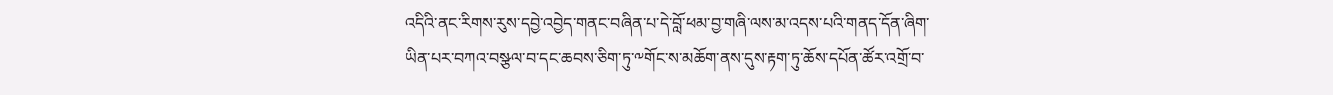འདིའི་ནང་རིགས་རུས་དབྱེ་འབྱེད་གནང་བཞིན་པ་དེ་བློ་ཕམ་བྱ་གཞི་ལས་མ་འདས་པའི་གནད་དོན་ཞིག་ཡིན་པར་བཀའ་བསྩལ་བ་དང་ཆབས་ཅིག་ཏུ་༸གོང་ས་མཆོག་ནས་དུས་རྟག་ཏུ་ཆོས་དཔོན་ཚོར་འགྲོ་བ་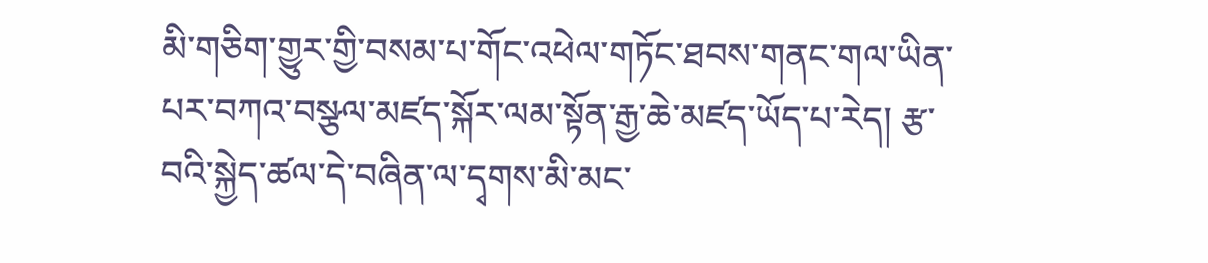མི་གཅིག་གྱུར་གྱི་བསམ་པ་གོང་འཕེལ་གཏོང་ཐབས་གནང་གལ་ཡིན་པར་བཀའ་བསྩལ་མཛད་སྐོར་ལམ་སྟོན་རྒྱ་ཆེ་མཛད་ཡོད་པ་རེད། རྩ་བའི་སྐྱེད་ཚལ་དེ་བཞིན་ལ་དྭགས་མི་མང་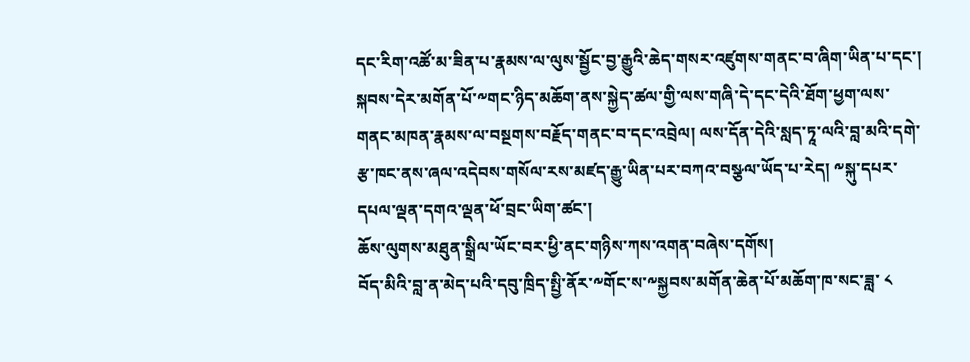དང་རིག་འཚོ་མ་ཟིན་པ་རྣམས་ལ་ལུས་སྦྱོང་བྱ་རྒྱུའི་ཆེད་གསར་འཛུགས་གནང་བ་ཞིག་ཡིན་པ་དང་། སྐབས་དེར་མགོན་པོ་༸གང་ཉིད་མཆོག་ནས་སྐྱེད་ཚལ་གྱི་ལས་གཞི་དེ་དང་དེའི་ཐོག་ཕྱག་ལས་གནང་མཁན་རྣམས་ལ་བསྔགས་བརྗོད་གནང་བ་དང་འབྲེལ། ལས་དོན་དེའི་སླད་ཏཱ་ལའི་བླ་མའི་དགེ་རྩ་ཁང་ནས་ཞལ་འདེབས་གསོལ་རས་མཛད་རྒྱུ་ཡིན་པར་བཀའ་བསྩལ་ཡོད་པ་རེད། ༸སྐུ་དཔར་དཔལ་ལྡན་དགའ་ལྡན་ཕོ་བྲང་ཡིག་ཚང་།
ཆོས་ལུགས་མཐུན་སྒྲིལ་ཡོང་བར་ཕྱི་ནང་གཉིས་ཀས་འགན་བཞེས་དགོས།
བོད་མིའི་བླ་ན་མེད་པའི་དབུ་ཁྲིད་སྤྱི་ནོར་༸གོང་ས་༸སྐྱབས་མགོན་ཆེན་པོ་མཆོག་ཁ་སང་ཟླ་ ༨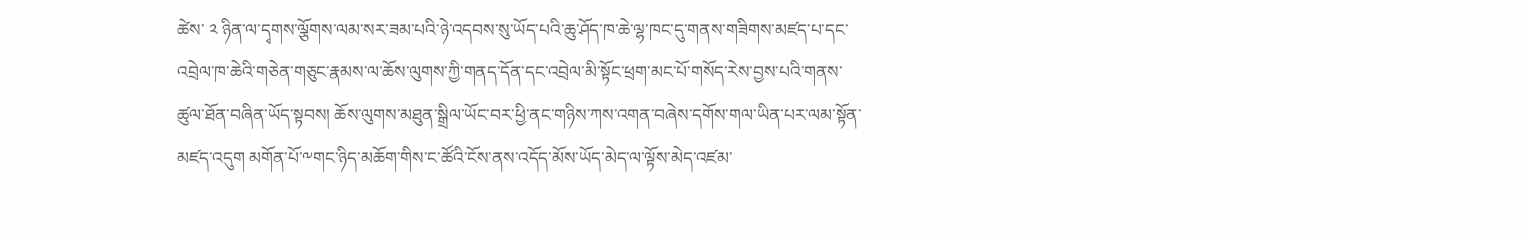ཚེས་ ༢ ཉིན་ལ་དྭགས་ལྕོགས་ལམ་སར་ཟམ་པའི་ཉེ་འདབས་སུ་ཡོད་པའི་ཆུ་ཤོད་ཁ་ཆེ་ལྷ་ཁང་དུ་གནས་གཟིགས་མཛད་པ་དང་འབྲེལ་ཁ་ཆེའི་གཅེན་གཅུང་རྣམས་ལ་ཆོས་ལུགས་ཀྱི་གནད་དོན་དང་འབྲེལ་མི་སྟོང་ཕྲག་མང་པོ་གསོད་རེས་བྱས་པའི་གནས་ཚུལ་ཐོན་བཞིན་ཡོད་སྟབས། ཆོས་ལུགས་མཐུན་སྒྲིལ་ཡོང་བར་ཕྱི་ནང་གཉིས་ཀས་འགན་བཞེས་དགོས་གལ་ཡིན་པར་ལམ་སྟོན་མཛད་འདུག མགོན་པོ་༸གང་ཉིད་མཆོག་གིས་ང་ཚོའི་ངོས་ནས་འདོད་མོས་ཡོད་མེད་ལ་ལྟོས་མེད་འཛམ་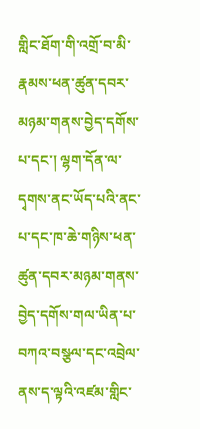གླིང་ཐོག་གི་འགྲོ་བ་མི་རྣམས་ཕན་ཚུན་དབར་མཉམ་གནས་བྱེད་དགོས་པ་དང་། ལྷག་དོན་ལ་དྭགས་ནང་ཡོད་པའི་ནང་པ་དང་ཁ་ཆེ་གཉིས་ཕན་ཚུན་དབར་མཉམ་གནས་བྱེད་དགོས་གལ་ཡིན་པ་བཀའ་བསྩལ་དང་འབྲེལ་ནས་ད་ལྟའི་འཛམ་གླིང་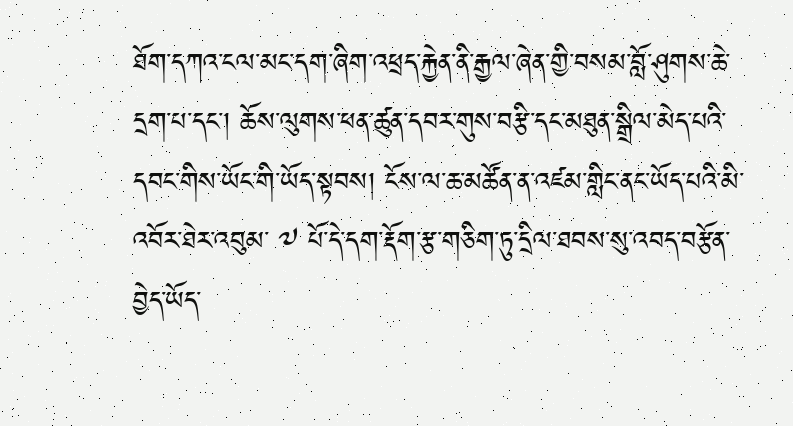ཐོག་དཀའ་ངལ་མང་དག་ཞིག་འཕྲད་རྐྱེན་ནི་རྒྱལ་ཞེན་གྱི་བསམ་བློ་ཤུགས་ཆེ་དྲག་པ་དང་། ཆོས་ལུགས་ཕན་ཚུན་དབར་གུས་བརྩི་དང་མཐུན་སྒྲིལ་མེད་པའི་དབང་གིས་ཡོང་གི་ཡོད་སྟབས། ངོས་ལ་ཆ་མཚོན་ན་འཛམ་གླིང་ནང་ཡོད་པའི་མི་འབོར་ཐེར་འབུམ་ ༧ པོ་དེ་དག་རྡོག་རྩ་གཅིག་ཏུ་དྲིལ་ཐབས་སུ་འབད་བརྩོན་བྱེད་ཡོད་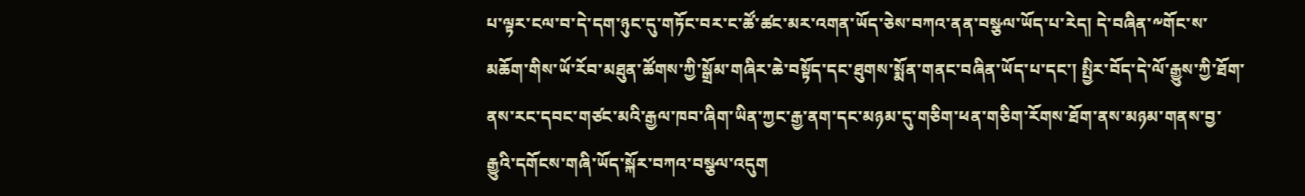པ་ལྟར་ངལ་བ་དེ་དག་ཉུང་དུ་གཏོང་བར་ང་ཚོ་ཚང་མར་འགན་ཡོད་ཅེས་བཀའ་ནན་བསྩལ་ཡོད་པ་རེད། དེ་བཞིན་༸གོང་ས་མཆོག་གིས་ཡོ་རོབ་མཐུན་ཚོགས་ཀྱི་སྒྲོམ་གཞིར་ཆེ་བསྟོད་དང་ཐུགས་སྨོན་གནང་བཞིན་ཡོད་པ་དང་། སྤྱིར་བོད་དེ་ལོ་རྒྱུས་ཀྱི་ཐོག་ནས་རང་དབང་གཙང་མའི་རྒྱལ་ཁབ་ཞིག་ཡིན་ཀྱང་རྒྱ་ནག་དང་མཉམ་དུ་གཅིག་ཕན་གཅིག་རོགས་ཐོག་ནས་མཉམ་གནས་བྱ་རྒྱུའི་དགོངས་གཞི་ཡོད་སྐོར་བཀའ་བསྩལ་འདུག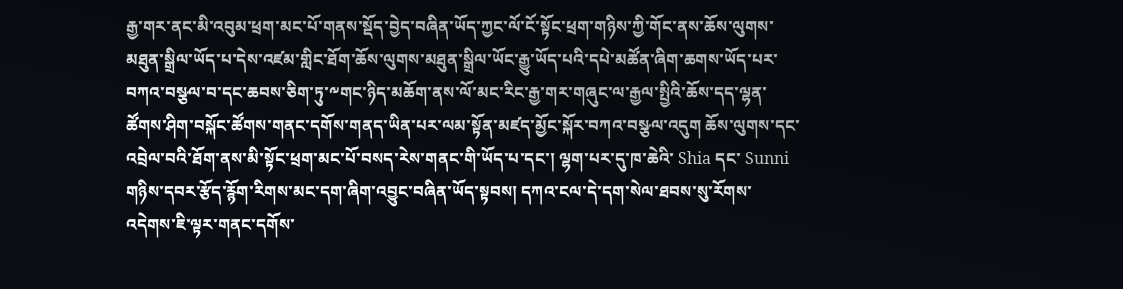རྒྱ་གར་ནང་མི་འབུམ་ཕྲག་མང་པོ་གནས་སྡོད་བྱེད་བཞིན་ཡོད་ཀྱང་ལོ་ངོ་སྟོང་ཕྲག་གཉིས་ཀྱི་གོང་ནས་ཆོས་ལུགས་མཐུན་སྒྲིལ་ཡོད་པ་དེས་འཛམ་གླིང་ཐོག་ཆོས་ལུགས་མཐུན་སྒྲིལ་ཡོང་རྒྱུ་ཡོད་པའི་དཔེ་མཚོན་ཞིག་ཆགས་ཡོད་པར་བཀའ་བསྩལ་བ་དང་ཆབས་ཅིག་ཏུ་༸གང་ཉིད་མཆོག་ནས་ལོ་མང་རིང་རྒྱ་གར་གཞུང་ལ་རྒྱལ་སྤྱིའི་ཆོས་དད་ལྷན་ཚོགས་ཤིག་བསྐོང་ཚོགས་གནང་དགོས་གནད་ཡིན་པར་ལམ་སྟོན་མཛད་མྱོང་སྐོར་བཀའ་བསྩལ་འདུག ཆོས་ལུགས་དང་འབྲེལ་བའི་ཐོག་ནས་མི་སྟོང་ཕྲག་མང་པོ་བསད་རེས་གནང་གི་ཡོད་པ་དང་། ལྷག་པར་དུ་ཁ་ཆེའི་ Shia དང་ Sunni གཉིས་དབར་རྩོད་རྙོག་རིགས་མང་དག་ཞིག་འབྱུང་བཞིན་ཡོད་སྟབས། དཀའ་ངལ་དེ་དག་སེལ་ཐབས་སུ་རོགས་འདེགས་ཇི་ལྟར་གནང་དགོས་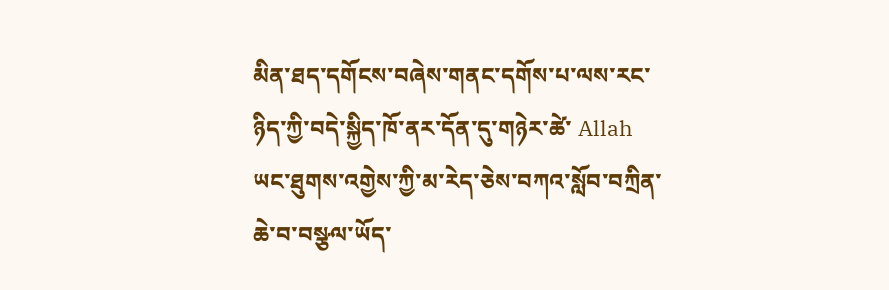མིན་ཐད་དགོངས་བཞེས་གནང་དགོས་པ་ལས་རང་ཉིད་ཀྱི་བདེ་སྐྱིད་ཁོ་ནར་དོན་དུ་གཉེར་ཚེ་ Allah ཡང་ཐུགས་འགྱེས་ཀྱི་མ་རེད་ཅེས་བཀའ་སློབ་བཀྲིན་ཆེ་བ་བསྩལ་ཡོད་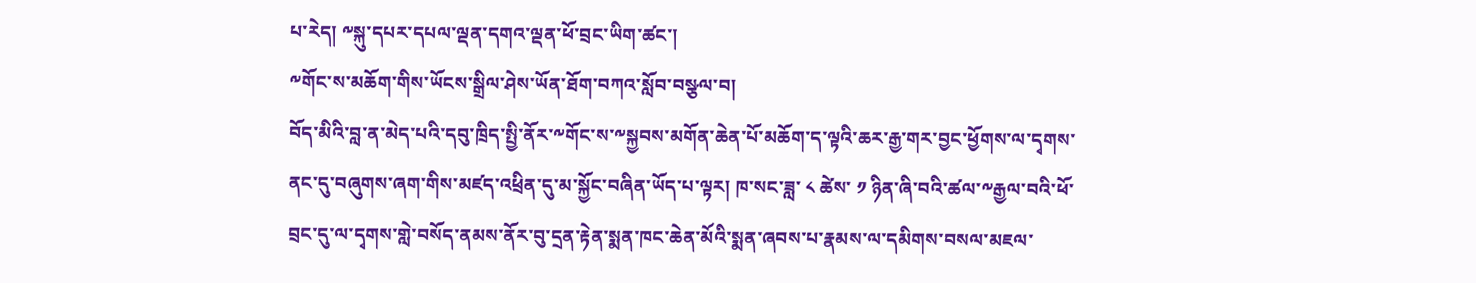པ་རེད། ༸སྐུ་དཔར་དཔལ་ལྡན་དགའ་ལྡན་ཕོ་བྲང་ཡིག་ཚང་།
༸གོང་ས་མཆོག་གིས་ཡོངས་སྒྲིལ་ཤེས་ཡོན་ཐོག་བཀའ་སློབ་བསྩལ་བ།
བོད་མིའི་བླ་ན་མེད་པའི་དབུ་ཁྲིད་སྤྱི་ནོར་༸གོང་ས་༸སྐྱབས་མགོན་ཆེན་པོ་མཆོག་ད་ལྟའི་ཆར་རྒྱ་གར་བྱང་ཕྱོགས་ལ་དྭགས་ནང་དུ་བཞུགས་ཞག་གིས་མཛད་འཕྲིན་དུ་མ་སྐྱོང་བཞིན་ཡོད་པ་ལྟར། ཁ་སང་ཟླ་ ༨ ཚེས་ ༡ ཉིན་ཞི་བའི་ཚལ་༸རྒྱལ་བའི་ཕོ་བྲང་དུ་ལ་དྭགས་གླེ་བསོད་ནམས་ནོར་བུ་དྲན་རྟེན་སྨན་ཁང་ཆེན་མོའི་སྨན་ཞབས་པ་རྣམས་ལ་དམིགས་བསལ་མཇལ་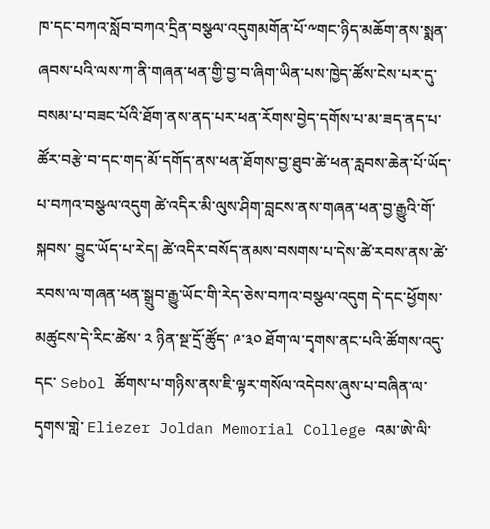ཁ་དང་བཀའ་སློབ་བཀའ་དྲིན་བསྩལ་འདུགམགོན་པོ་༸གང་ཉིད་མཆོག་ནས་སྨན་ཞབས་པའི་ལས་ཀ་ནི་གཞན་ཕན་གྱི་བྱ་བ་ཞིག་ཡིན་པས་ཁྱེད་ཚོས་ངེས་པར་དུ་བསམ་པ་བཟང་པོའི་ཐོག་ནས་ནད་པར་ཕན་རོགས་བྱེད་དགོས་པ་མ་ཟད་ནད་པ་ཚོར་བརྩེ་བ་དང་གད་མོ་དགོད་ནས་ཕན་ཐོགས་བྱ་ཐུབ་ཚེ་ཕན་རླབས་ཆེན་པོ་ཡོད་པ་བཀའ་བསྩལ་འདུག ཚེ་འདིར་མི་ལུས་ཤིག་བླངས་ནས་གཞན་ཕན་བྱ་རྒྱུའི་གོ་སྐབས་ བྱུང་ཡོད་པ་རེད། ཚེ་འདིར་བསོད་ནམས་བསགས་པ་དེས་ཚེ་རབས་ནས་ཚེ་རབས་ལ་གཞན་ཕན་སྒྲུབ་རྒྱུ་ཡོང་གི་རེད་ཅེས་བཀའ་བསྩལ་འདུག དེ་དང་ཕྱོགས་མཚུངས་དེ་རིང་ཚེས་ ༢ ཉིན་སྔ་དྲོ་ཚོུད་ ༩་༣༠ ཐོག་ལ་དྭགས་ནང་པའི་ཚོགས་འདུ་དང་ Sebol ཚོགས་པ་གཉིས་ནས་ཇི་ལྟར་གསོལ་འདེབས་ཞུས་པ་བཞིན་ལ་དྭགས་གླེ་ Eliezer Joldan Memorial College འམ་ཨེ་ལི་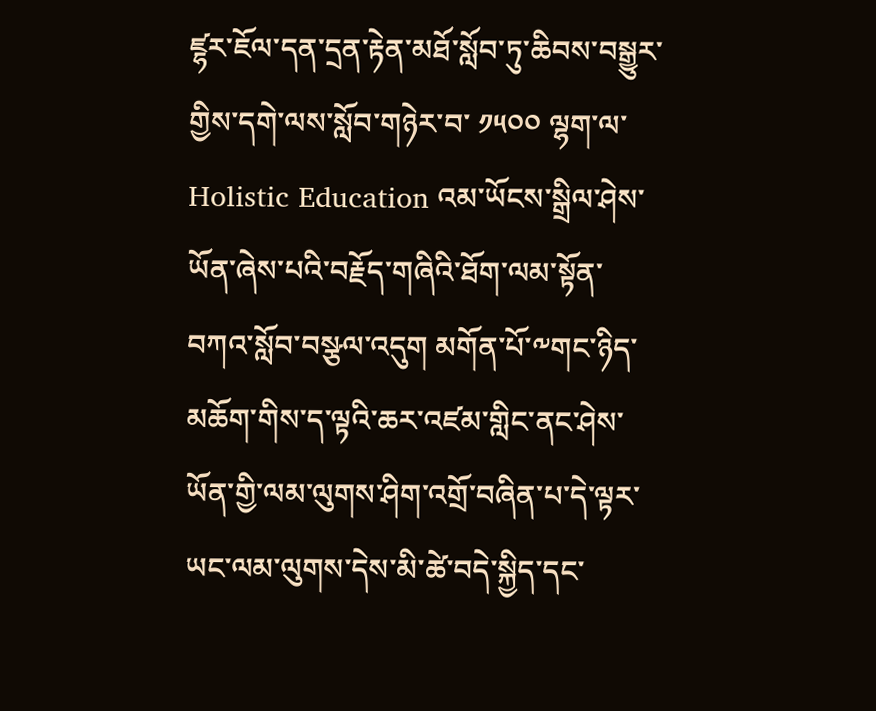ཛྷར་ཇོལ་དན་དྲན་རྟེན་མཐོ་སློབ་ཏུ་ཆིབས་བསྒྱུར་གྱིས་དགེ་ལས་སློབ་གཉེར་བ་ ༡༥༠༠ ལྷག་ལ་ Holistic Education འམ་ཡོངས་སྒྲིལ་ཤེས་ཡོན་ཞེས་པའི་བརྗོད་གཞིའི་ཐོག་ལམ་སྟོན་བཀའ་སློབ་བསྩལ་འདུག མགོན་པོ་༸གང་ཉིད་མཆོག་གིས་ད་ལྟའི་ཆར་འཛམ་གླིང་ནང་ཤེས་ཡོན་གྱི་ལམ་ལུགས་ཤིག་འགྲོ་བཞིན་པ་དེ་ལྟར་ཡང་ལམ་ལུགས་དེས་མི་ཚེ་བདེ་སྐྱིད་དང་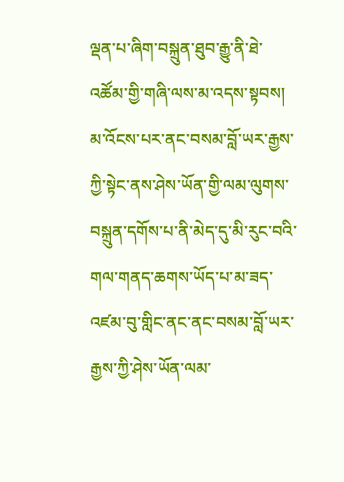ལྡན་པ་ཞིག་བསྐྲུན་ཐུབ་རྒྱུ་ནི་ཐེ་འཚོམ་གྱི་གཞི་ལས་མ་འདས་སྟབས། མ་འོངས་པར་ནང་བསམ་བློ་ཡར་རྒྱས་ཀྱི་སྟེང་ནས་ཤེས་ཡོན་གྱི་ལམ་ལུགས་བསྐྲུན་དགོས་པ་ནི་མེད་དུ་མི་རུང་བའི་གལ་གནད་ཆགས་ཡོད་པ་མ་ཟད་འཛམ་བུ་གླིང་ནང་ནང་བསམ་བློ་ཡར་རྒྱས་ཀྱི་ཤེས་ཡོན་ལམ་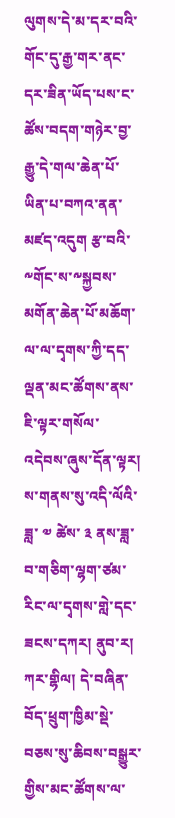ལུགས་དེ་མ་དར་བའི་གོང་དུ་རྒྱ་གར་ནང་དར་ཟིན་ཡོད་པས་ང་ཚོས་བདག་གཉེར་བྱ་རྒྱུ་དེ་གལ་ཆེན་པོ་ཡིན་པ་བཀའ་ནན་མཛད་འདུག རྩ་བའི་༸གོང་ས་༸སྐྱབས་མགོན་ཆེན་པོ་མཆོག་ལ་ལ་དྭགས་ཀྱི་དད་ལྡན་མང་ཚོགས་ནས་ཇི་ལྟར་གསོལ་འདེབས་ཞུས་དོན་ལྟར། ས་གནས་སུ་འདི་ལོའི་ཟླ་ ༧ ཚེས་ ༣ ནས་ཟླ་བ་གཅིག་ལྷག་ཙམ་རིང་ལ་དྭགས་གླེ་དང་ཟངས་དཀར། ནུབ་ར། ཀར་གྷིལ། དེ་བཞིན་བོད་ཕྲུག་ཁྱིམ་སྡེ་བཅས་སུ་ཆིབས་བསྒྱུར་གྱིས་མང་ཚོགས་ལ་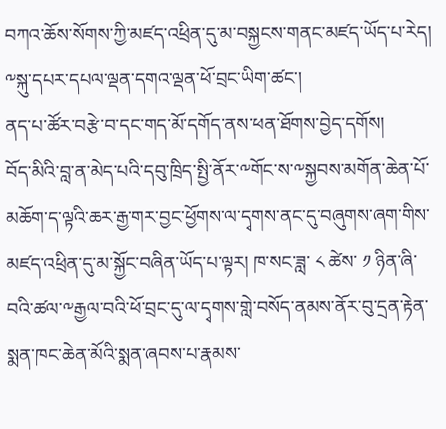བཀའ་ཆོས་སོགས་ཀྱི་མཛད་འཕྲིན་དུ་མ་བསྐྱངས་གནང་མཛད་ཡོད་པ་རེད། ༸སྐུ་དཔར་དཔལ་ལྡན་དགའ་ལྡན་ཕོ་བྲང་ཡིག་ཚང་།
ནད་པ་ཚོར་བརྩེ་བ་དང་གད་མོ་དགོད་ནས་ཕན་ཐོགས་བྱེད་དགོས།
བོད་མིའི་བླ་ན་མེད་པའི་དབུ་ཁྲིད་སྤྱི་ནོར་༸གོང་ས་༸སྐྱབས་མགོན་ཆེན་པོ་མཆོག་ད་ལྟའི་ཆར་རྒྱ་གར་བྱང་ཕྱོགས་ལ་དྭགས་ནང་དུ་བཞུགས་ཞག་གིས་མཛད་འཕྲིན་དུ་མ་སྐྱོང་བཞིན་ཡོད་པ་ལྟར། ཁ་སང་ཟླ་ ༨ ཚེས་ ༡ ཉིན་ཞི་བའི་ཚལ་༸རྒྱལ་བའི་ཕོ་བྲང་དུ་ལ་དྭགས་གླེ་བསོད་ནམས་ནོར་བུ་དྲན་རྟེན་སྨན་ཁང་ཆེན་མོའི་སྨན་ཞབས་པ་རྣམས་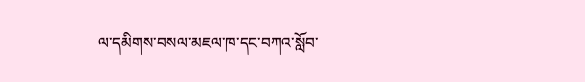ལ་དམིགས་བསལ་མཇལ་ཁ་དང་བཀའ་སློབ་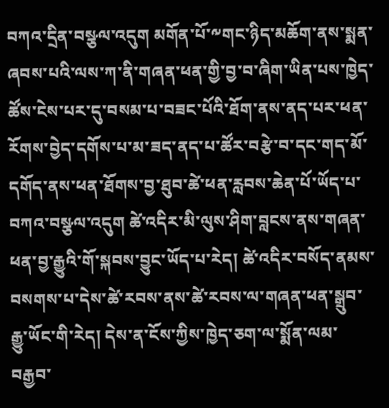བཀའ་དྲིན་བསྩལ་འདུག མགོན་པོ་༸གང་ཉིད་མཆོག་ནས་སྨན་ཞབས་པའི་ལས་ཀ་ནི་གཞན་ཕན་གྱི་བྱ་བ་ཞིག་ཡིན་པས་ཁྱེད་ཚོས་ངེས་པར་དུ་བསམ་པ་བཟང་པོའི་ཐོག་ནས་ནད་པར་ཕན་རོགས་བྱེད་དགོས་པ་མ་ཟད་ནད་པ་ཚོར་བརྩེ་བ་དང་གད་མོ་དགོད་ནས་ཕན་ཐོགས་བྱ་ཐུབ་ཚེ་ཕན་རླབས་ཆེན་པོ་ཡོད་པ་བཀའ་བསྩལ་འདུག ཚེ་འདིར་མི་ལུས་ཤིག་བླངས་ནས་གཞན་ཕན་བྱ་རྒྱུའི་གོ་སྐབས་བྱུང་ཡོད་པ་རེད། ཚེ་འདིར་བསོད་ནམས་བསགས་པ་དེས་ཚེ་རབས་ནས་ཚེ་རབས་ལ་གཞན་ཕན་སྒྲུབ་རྒྱུ་ཡོང་གི་རེད། དེས་ན་ངོས་ཀྱིས་ཁྱེད་ཅག་ལ་སྨོན་ལམ་བརྒྱབ་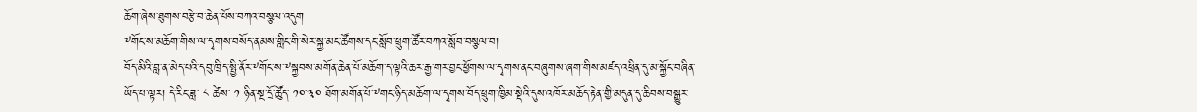ཆོག་ཞེས་ཐུགས་བརྩེ་བ་ཆེན་པོས་བཀའ་བསྩལ་འདུག
༸གོང་ས་མཆོག་གིས་ལ་དྭགས་བསོད་ནམས་གླིང་གི་སེར་སྐྱ་མང་ཚོགས་དང་སློབ་ཕྲུག་ཚོར་བཀའ་སློབ་བསྩལ་བ།
བོད་མིའི་བླ་ན་མེད་པའི་དབུ་ཁྲིད་སྤྱི་ནོར་༸གོང་ས་༸སྐྱབས་མགོན་ཆེན་པོ་མཆོག་ད་ལྟའི་ཆར་རྒྱ་གར་བྱང་ཕྱོགས་ལ་དྭགས་ནང་བཞུགས་ཞག་གིས་མཛད་འཕྲིན་དུ་མ་སྐྱོང་བཞིན་ཡོད་པ་ལྟར། དེ་རིང་ཟླ་ ༨ ཚེས་ ༡ ཉིན་སྔ་དྲོ་ཚོུད་ ༡༠་༣༠ ཐོག་མགོན་པོ་༸གང་ཉིད་མཆོག་ལ་དྭགས་བོད་ཕྲུག་ཁྱིམ་སྡེའི་དུས་འཁོར་མཆོད་རྟེན་གྱི་མདུན་དུ་ཆིབས་བསྒྱུར་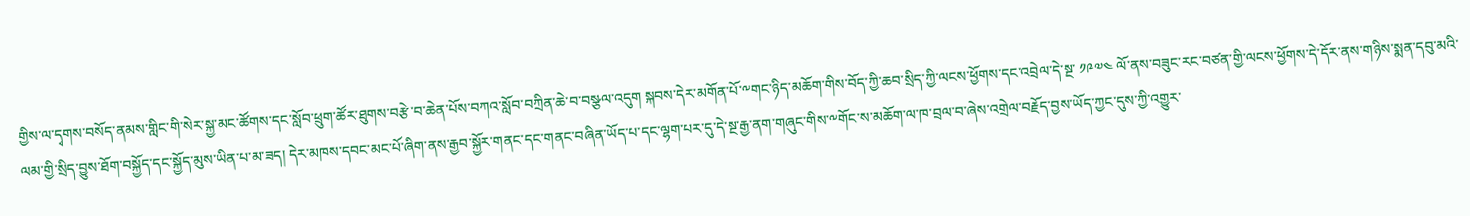གྱིས་ལ་དྭགས་བསོད་ནམས་གླིང་གི་སེར་སྐྱ་མང་ཚོགས་དང་སློབ་ཕྲུག་ཚོར་ཐུགས་བརྩེ་བ་ཆེན་པོས་བཀའ་སློབ་བཀྲིན་ཆེ་བ་བསྩལ་འདུག སྐབས་དེར་མགོན་པོ་༸གང་ཉིད་མཆོག་གིས་བོད་ཀྱི་ཆབ་སྲིད་ཀྱི་ལངས་ཕྱོགས་དང་འབྲེལ་དེ་སྔ་ ༡༩༧༤ ལོ་ནས་བཟུང་རང་བཙན་གྱི་ལངས་ཕྱོགས་དེ་དོར་ནས་གཉིས་སྨན་དབུ་མའི་ལམ་གྱི་སྲིད་བྱུས་ཐོག་བསྐྱོད་དང་སྐྱོད་མུས་ཡིན་པ་མ་ཟད། དེར་མཁས་དབང་མང་པོ་ཞིག་ནས་རྒྱབ་སྐྱོར་གནང་དང་གནང་བཞིན་ཡོད་པ་དང་ལྷག་པར་དུ་དེ་སྔ་རྒྱ་ནག་གཞུང་གིས་༸གོང་ས་མཆོག་ལ་ཁ་བྲལ་བ་ཞེས་འགྲེལ་བརྗོད་བྱས་ཡོད་ཀྱང་དུས་ཀྱི་འགྱུར་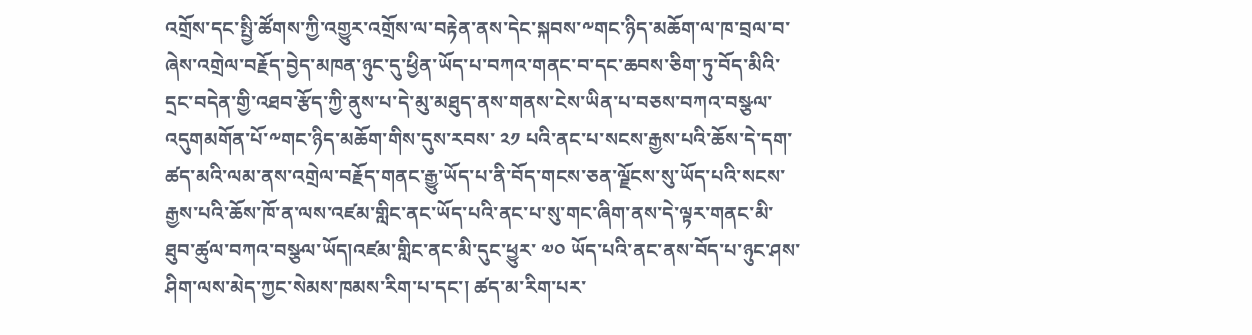འགྲོས་དང་སྤྱི་ཚོགས་ཀྱི་འགྱུར་འགྲོས་ལ་བརྟེན་ནས་དེང་སྐབས་༸གང་ཉིད་མཆོག་ལ་ཁ་བྲལ་བ་ཞེས་འགྲེལ་བརྗོད་བྱེད་མཁན་ཉུང་དུ་ཕྱིན་ཡོད་པ་བཀའ་གནང་བ་དང་ཆབས་ཅིག་ཏུ་བོད་མིའི་དྲང་བདེན་གྱི་འཐབ་རྩོད་ཀྱི་ནུས་པ་དེ་མུ་མཐུད་ནས་གནས་ངེས་ཡིན་པ་བཅས་བཀའ་བསྩལ་འདུགམགོན་པོ་༸གང་ཉིད་མཆོག་གིས་དུས་རབས་ ༢༡ པའི་ནང་པ་སངས་རྒྱས་པའི་ཆོས་དེ་དག་ཚད་མའི་ལམ་ནས་འགྲེལ་བརྗོད་གནང་རྒྱུ་ཡོད་པ་ནི་བོད་གངས་ཅན་ལྗོངས་སུ་ཡོད་པའི་སངས་རྒྱས་པའི་ཆོས་ཁོ་ན་ལས་འཛམ་གླིང་ནང་ཡོད་པའི་ནང་པ་སུ་གང་ཞིག་ནས་དེ་ལྟར་གནང་མི་ཐུབ་ཚུལ་བཀའ་བསྩལ་ཡོད།འཛམ་གླིང་ནང་མི་དུང་ཕྱུར་ ༧༠ ཡོད་པའི་ནང་ནས་བོད་པ་ཉུང་ཤས་ཤིག་ལས་མེད་ཀྱང་སེམས་ཁམས་རིག་པ་དང་། ཚད་མ་རིག་པར་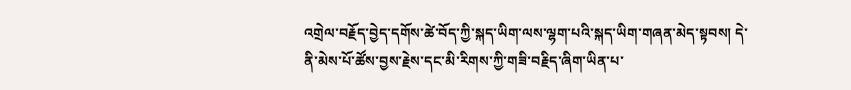འགྲེལ་བརྗོད་བྱེད་དགོས་ཚེ་བོད་ཀྱི་སྐད་ཡིག་ལས་ལྷག་པའི་སྐད་ཡིག་གཞན་མེད་སྟབས། དེ་ནི་མེས་པོ་ཚོས་བྱས་རྗེས་དང་མི་རིགས་ཀྱི་གཟི་བརྗིད་ཞིག་ཡིན་པ་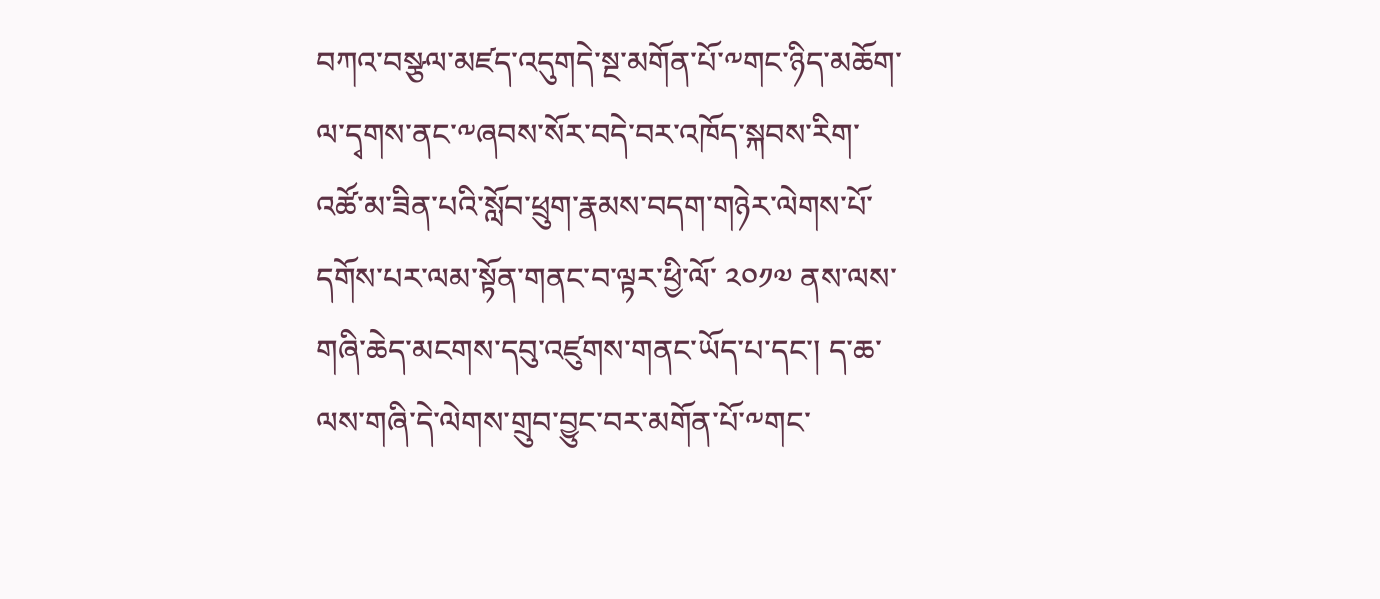བཀའ་བསྩལ་མཛད་འདུགདེ་སྔ་མགོན་པོ་༸གང་ཉིད་མཆོག་ལ་དྭགས་ནང་༸ཞབས་སོར་བདེ་བར་འཁོད་སྐབས་རིག་འཚོ་མ་ཟིན་པའི་སློབ་ཕྲུག་རྣམས་བདག་གཉེར་ལེགས་པོ་དགོས་པར་ལམ་སྟོན་གནང་བ་ལྟར་ཕྱི་ལོ་ ༢༠༡༧ ནས་ལས་གཞི་ཆེད་མངགས་དབུ་འཛུགས་གནང་ཡོད་པ་དང་། ད་ཆ་ལས་གཞི་དེ་ལེགས་གྲུབ་བྱུང་བར་མགོན་པོ་༸གང་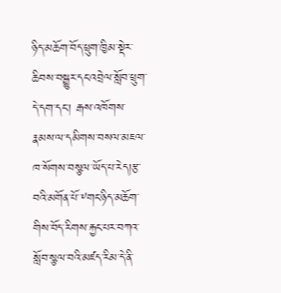ཉིད་མཆོག་བོད་ཕྲུག་ཁྱིམ་སྡེར་ཆིབས་བསྒྱུར་དང་འབྲེལ་སློབ་ཕྲུག་དེ་དག་དང་། རྒས་འཁོགས་རྣམས་ལ་དམིགས་བསལ་མཇལ་ཁ་སོགས་བསྩལ་ཡོད་པ་རེད།རྩ་བའི་མགོན་པོ་༸གང་ཉིད་མཆོག་གིས་བོད་རིགས་རྐྱང་པར་བཀའ་སློབ་སྩལ་བའི་མཛད་རིམ་དེ་ནི་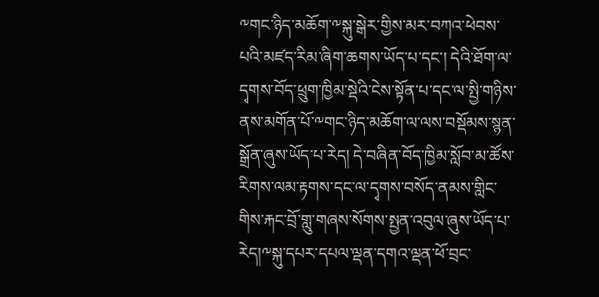༸གང་ཉིད་མཆོག་༸སྐུ་སྒེར་གྱིས་མར་བཀའ་ཕེབས་པའི་མཛད་རིམ་ཞིག་ཆགས་ཡོད་པ་དང་། དེའི་ཐོག་ལ་དྭགས་བོད་ཕྲུག་ཁྱིམ་སྡེའི་ངེས་སྟོན་པ་དང་ལ་སྤྱི་གཉིས་ནས་མགོན་པོ་༸གང་ཉིད་མཆོག་ལ་ལས་བསྡོམས་སྙན་སྒྲོན་ཞུས་ཡོད་པ་རེད། དེ་བཞིན་བོད་ཁྱིམ་སློབ་མ་ཚོས་རིགས་ལམ་རྟགས་དང་ལ་དྭགས་བསོད་ནམས་གླིང་གིས་རྐང་བྲོ་གླུ་གཞས་སོགས་སྤྱན་འབུལ་ཞུས་ཡོད་པ་རེད།༸སྐུ་དཔར་དཔལ་ལྡན་དགའ་ལྡན་ཕོ་བྲང་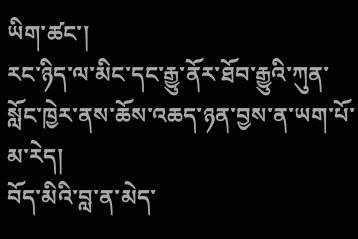ཡིག་ཚང་།
རང་ཉིད་ལ་མིང་དང་རྒྱུ་ནོར་ཐོབ་རྒྱུའི་ཀུན་སློང་ཁྱེར་ནས་ཆོས་འཆད་ཉན་བྱས་ན་ཡག་པོ་མ་རེད།
བོད་མིའི་བླ་ན་མེད་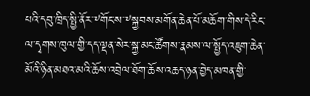པའི་དབུ་ཁྲིད་སྤྱི་ནོར་༸གོང་ས་༸སྐྱབས་མགོན་ཆེན་པོ་མཆོག་གིས་དེ་རིང་ལ་དྭགས་ཁུལ་གྱི་དད་ལྡན་སེར་སྐྱ་མང་ཚོགས་རྣམས་ལ་སྤྱོད་འཇུག་ཆེན་མོའི་ཉིན་མཐའ་མའི་ཆོས་འབྲེལ་ཐོག་ཆོས་འཆད་ཉན་བྱེད་མཁན་གྱི་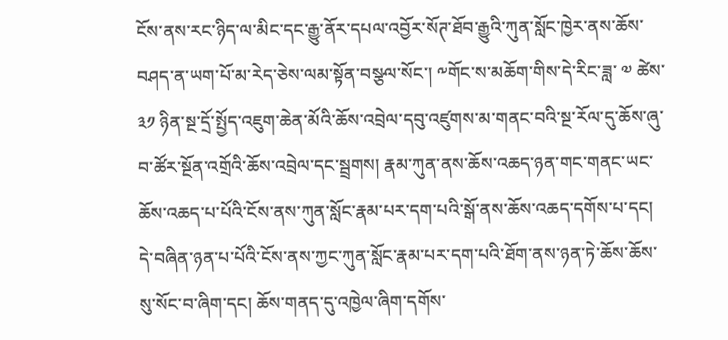ངོས་ནས་རང་ཉིད་ལ་མིང་དང་རྒྱུ་ནོར་དཔལ་འབྱོར་སོཊ་ཐོབ་རྒྱུའི་ཀུན་སློང་ཁྱེར་ནས་ཆོས་བཤད་ན་ཡག་པོ་མ་རེད་ཅེས་ལམ་སྟོན་བསྩལ་སོང་། ༸གོང་ས་མཆོག་གིས་དེ་རིང་ཟླ་ ༧ ཚེས་ ༣༡ ཉིན་སྔ་དྲོ་སྤྱོད་འཇུག་ཆེན་མོའི་ཆོས་འབྲེལ་དབུ་འཛུགས་མ་གནང་བའི་སྔ་རོལ་དུ་ཆོས་ཞུ་བ་ཚོར་སྔོན་འགྲོའི་ཆོས་འབྲེལ་དང་སྦྲགས། རྣམ་ཀུན་ནས་ཆོས་འཆད་ཉན་གང་གནང་ཡང་ཆོས་འཆད་པ་པོའི་ངོས་ནས་ཀུན་སློང་རྣམ་པར་དག་པའི་སྒོ་ནས་ཆོས་འཆད་དགོས་པ་དང། དེ་བཞིན་ཉན་པ་པོའི་ངོས་ནས་ཀྱང་ཀུན་སློང་རྣམ་པར་དག་པའི་ཐོག་ནས་ཉན་ཏེ་ཆོས་ཆོས་སུ་སོང་བ་ཞིག་དང། ཆོས་གནད་དུ་འཁྱེལ་ཞིག་དགོས་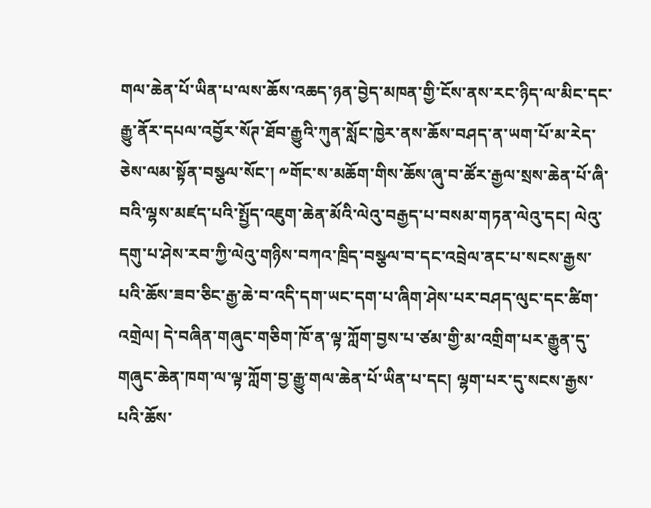གལ་ཆེན་པོ་ཡིན་པ་ལས་ཆོས་འཆད་ཉན་བྱེད་མཁན་གྱི་ངོས་ནས་རང་ཉིད་ལ་མིང་དང་རྒྱུ་ནོར་དཔལ་འབྱོར་སོཊ་ཐོབ་རྒྱུའི་ཀུན་སློང་ཁྱེར་ནས་ཆོས་བཤད་ན་ཡག་པོ་མ་རེད་ཅེས་ལམ་སྟོན་བསྩལ་སོང་། ༸གོང་ས་མཆོག་གིས་ཆོས་ཞུ་བ་ཚོར་རྒྱལ་སྲས་ཆེན་པོ་ཞི་བའི་ལྷས་མཛད་པའི་སྤྱོད་འཇུག་ཆེན་མོའི་ལེའུ་བརྒྱད་པ་བསམ་གཏན་ལེའུ་དང། ལེའུ་དགུ་པ་ཤེས་རབ་ཀྱི་ལེའུ་གཉིས་བཀའ་ཁྲིད་བསྩལ་བ་དང་འབྲེལ་ནང་པ་སངས་རྒྱས་པའི་ཆོས་ཟབ་ཅིང་རྒྱ་ཆེ་བ་འདི་དག་ཡང་དག་པ་ཞིག་ཤེས་པར་བཤད་ལུང་དང་ཚིག་འགྲེལ། དེ་བཞིན་གཞུང་གཅིག་ཁོ་ན་ལྟ་ཀློག་བྱས་པ་ཙམ་གྱི་མ་འགྲིག་པར་རྒྱུན་དུ་གཞུང་ཆེན་ཁག་ལ་ལྟ་ཀློག་བྱ་རྒྱུ་གལ་ཆེན་པོ་ཡིན་པ་དང། ལྷག་པར་དུ་སངས་རྒྱས་པའི་ཆོས་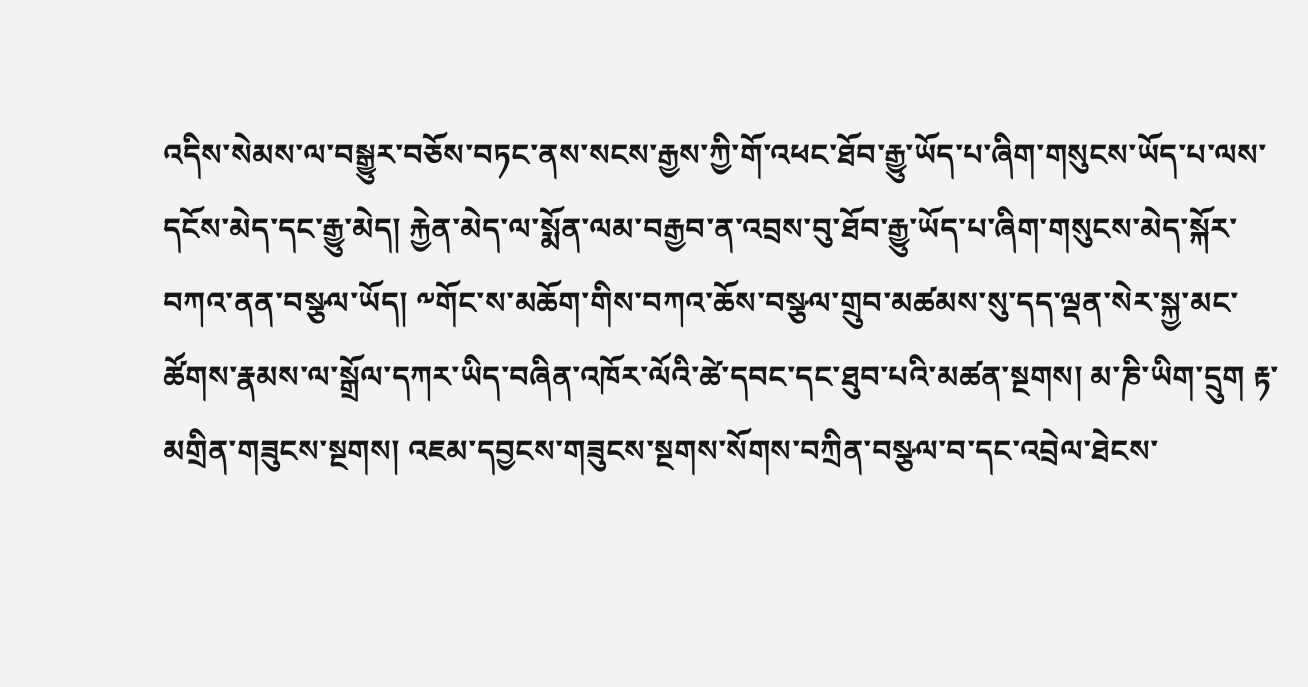འདིས་སེམས་ལ་བསྒྱུར་བཅོས་བཏང་ནས་སངས་རྒྱས་ཀྱི་གོ་འཕང་ཐོབ་རྒྱུ་ཡོད་པ་ཞིག་གསུངས་ཡོད་པ་ལས་དངོས་མེད་དང་རྒྱུ་མེད། རྐྱེན་མེད་ལ་སྨོན་ལམ་བརྒྱབ་ན་འབྲས་བུ་ཐོབ་རྒྱུ་ཡོད་པ་ཞིག་གསུངས་མེད་སྐོར་བཀའ་ནན་བསྩལ་ཡོད། ༸གོང་ས་མཆོག་གིས་བཀའ་ཆོས་བསྩལ་གྲུབ་མཚམས་སུ་དད་ལྡན་སེར་སྐྱ་མང་ཚོགས་རྣམས་ལ་སྒྲོལ་དཀར་ཡིད་བཞིན་འཁོར་ལོའི་ཚེ་དབང་དང་ཐུབ་པའི་མཚན་སྔགས། མ་ཎི་ཡིག་དྲུག རྟ་མགྲིན་གཟུངས་སྔགས། འཇམ་དབྱངས་གཟུངས་སྔགས་སོགས་བཀྲིན་བསྩལ་བ་དང་འབྲེལ་ཐེངས་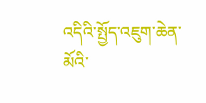འདིའི་སྤྱོད་འཇུག་ཆེན་མོའི་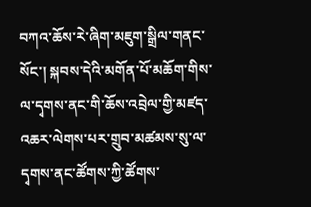བཀའ་ཆོས་རེ་ཞིག་མཇུག་སྒྲིལ་གནང་སོང་། སྐབས་དེའི་མགོན་པོ་མཆོག་གིས་ལ་དྭགས་ནང་གི་ཆོས་འབྲེལ་གྱི་མཛད་འཆར་ལེགས་པར་གྲུབ་མཚམས་སུ་ལ་དྭགས་ནང་ཚོགས་ཀྱི་ཚོགས་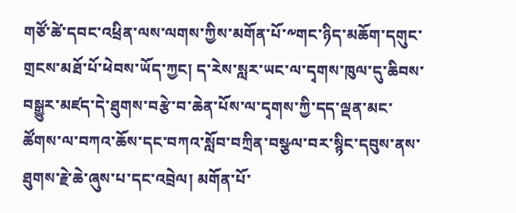གཙོ་ཚེ་དབང་འཕྲིན་ལས་ལགས་ཀྱིས་མགོན་པོ་༸གང་ཉིད་མཆོག་དགུང་གྲངས་མཐོ་པོ་ཕེབས་ཡོད་ཀྱང། ད་རེས་སླར་ཡང་ལ་དྭགས་ཁུལ་དུ་ཆིབས་བསྒྱུར་མཛད་དེ་ཐུགས་བརྩེ་བ་ཆེན་པོས་ལ་དྭགས་ཀྱི་དད་ལྡན་མང་ཚོགས་ལ་བཀའ་ཆོས་དང་བཀའ་སློབ་བཀྲིན་བསྩལ་བར་སྙིང་དབུས་ནས་ཐུགས་རྗེ་ཆེ་ཞུས་པ་དང་འབྲེལ། མགོན་པོ་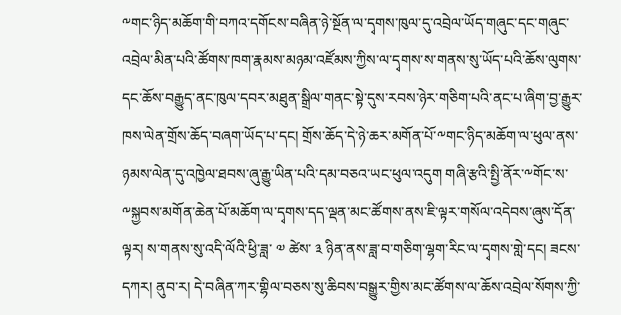༸གང་ཉིད་མཆོག་གི་བཀའ་དགོངས་བཞིན་ཉེ་སྔོན་ལ་དྭགས་ཁུལ་དུ་འབྲེལ་ཡོད་གཞུང་དང་གཞུང་འབྲེལ་མིན་པའི་ཚོགས་ཁག་རྣམས་མཉམ་འཛོམས་ཀྱིས་ལ་དྭགས་ས་གནས་སུ་ཡོད་པའི་ཆོས་ལུགས་དང་ཆོས་བརྒྱུད་ནང་ཁུལ་དབར་མཐུན་སྒྲིལ་གནང་སྟེ་དུས་རབས་ཉེར་གཅིག་པའི་ནང་པ་ཞིག་བྱ་རྒྱུར་ཁས་ལེན་གྲོས་ཆོད་བཞག་ཡོད་པ་དང། གྲོས་ཆོད་དེ་ཉེ་ཆར་མགོན་པོ་༸གང་ཉིད་མཆོག་ལ་ཕུལ་ནས་ཉམས་ལེན་དུ་འཁྱེལ་ཐབས་ཞུ་རྒྱུ་ཡིན་པའི་དམ་བཅའ་ཡང་ཕུལ་འདུག གཞི་རྩའི་སྤྱི་ནོར་༸གོང་ས་༸སྐྱབས་མགོན་ཆེན་པོ་མཆོག་ལ་དྭགས་དད་ལྡན་མང་ཚོགས་ནས་ཇི་ལྟར་གསོལ་འདེབས་ཞུས་དོན་ལྟར། ས་གནས་སུ་འདི་ལོའི་ཕྱི་ཟླ་ ༧ ཚེས་ ༣ ཉིན་ནས་ཟླ་བ་གཅིག་ལྷག་རིང་ལ་དྭགས་གླེ་དང། ཟངས་དཀར། ནུབ་ར། དེ་བཞིན་ཀར་གྷིལ་བཅས་སུ་ཆིབས་བསྒྱུར་གྱིས་མང་ཚོགས་ལ་ཆོས་འབྲེལ་སོགས་ཀྱི་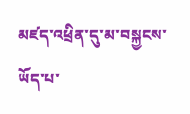མཛད་འཕྲིན་དུ་མ་བསྐྱངས་ཡོད་པ་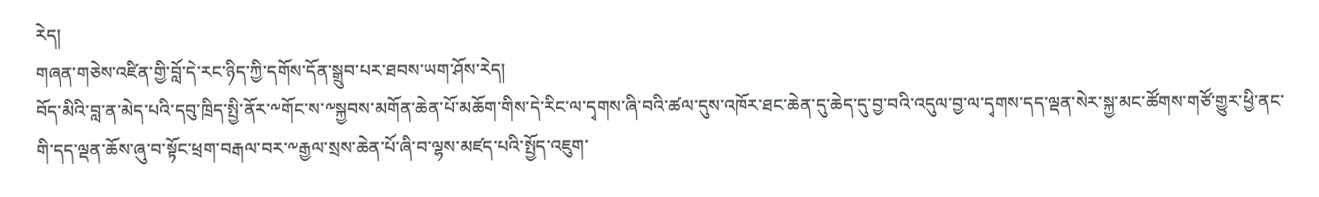རེད།
གཞན་གཅེས་འཛིན་གྱི་བློ་དེ་རང་ཉིད་ཀྱི་དགོས་དོན་སྒྲུབ་པར་ཐབས་ཡག་ཤོས་རེད།
བོད་མིའི་བླ་ན་མེད་པའི་དབུ་ཁྲིད་སྤྱི་ནོར་༸གོང་ས་༸སྐྱབས་མགོན་ཆེན་པོ་མཆོག་གིས་དེ་རིང་ལ་དྭགས་ཞི་བའི་ཚལ་དུས་འཁོར་ཐང་ཆེན་དུ་ཆེད་དུ་བྱ་བའི་འདུལ་བྱ་ལ་དྭགས་དད་ལྡན་སེར་སྐྱ་མང་ཚོགས་གཙོ་གྱུར་ཕྱི་ནང་གི་དད་ལྡན་ཆོས་ཞུ་བ་སྟོང་ཕྲག་བརྒལ་བར་༸རྒྱལ་སྲས་ཆེན་པོ་ཞི་བ་ལྷས་མཛད་པའི་སྤྱོད་འཇུག་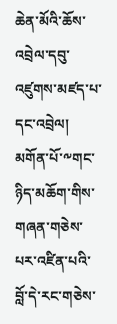ཆེན་མོའི་ཆོས་འབྲེལ་དབུ་འཛུགས་མཛད་པ་དང་འབྲེལ། མགོན་པོ་༸གང་ཉིད་མཆོག་གིས་གཞན་གཅེས་པར་འཛིན་པའི་བློ་དེ་རང་གཅེས་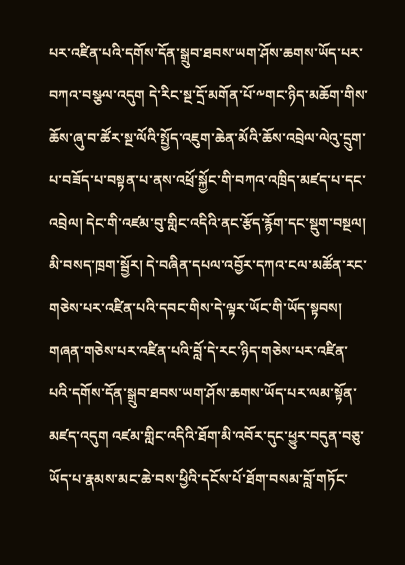པར་འཛིན་པའི་དགོས་དོན་སྒྲུབ་ཐབས་ཡག་ཤོས་ཆགས་ཡོད་པར་བཀའ་བསྩལ་འདུག དེ་རིང་སྔ་དྲོ་མགོན་པོ་༸གང་ཉིད་མཆོག་གིས་ཆོས་ཞུ་བ་ཚོར་སྔ་ལོའི་སྤྱོད་འཇུག་ཆེན་མོའི་ཆོས་འབྲེལ་ལེའུ་དྲུག་པ་བཟོད་པ་བསྟན་པ་ནས་འཕྲོ་སྐྱོང་གི་བཀའ་འཁྲིད་མཛད་པ་དང་འབྲེལ། དེང་གི་འཛམ་བུ་གླིང་འདིའི་ནང་རྩོད་རྙོག་དང་སྡུག་བསྔལ། མི་བསད་ཁྲག་སྦྱོར། དེ་བཞིན་དཔལ་འབྱོར་དཀའ་ངལ་མཚོན་རང་གཅེས་པར་འཛིན་པའི་དབང་གིས་དེ་ལྟར་ཡོང་གི་ཡོད་སྟབས། གཞན་གཅེས་པར་འཛིན་པའི་བློ་དེ་རང་ཉིད་གཅེས་པར་འཛིན་པའི་དགོས་དོན་སྒྲུབ་ཐབས་ཡག་ཤོས་ཆགས་ཡོད་པར་ལམ་སྟོན་མཛད་འདུག འཛམ་གླིང་འདིའི་ཐོག་མི་འབོར་དུང་ཕྱུར་བདུན་བཅུ་ཡོད་པ་རྣམས་མང་ཆེ་བས་ཕྱིའི་དངོས་པོ་ཐོག་བསམ་བློ་གཏོང་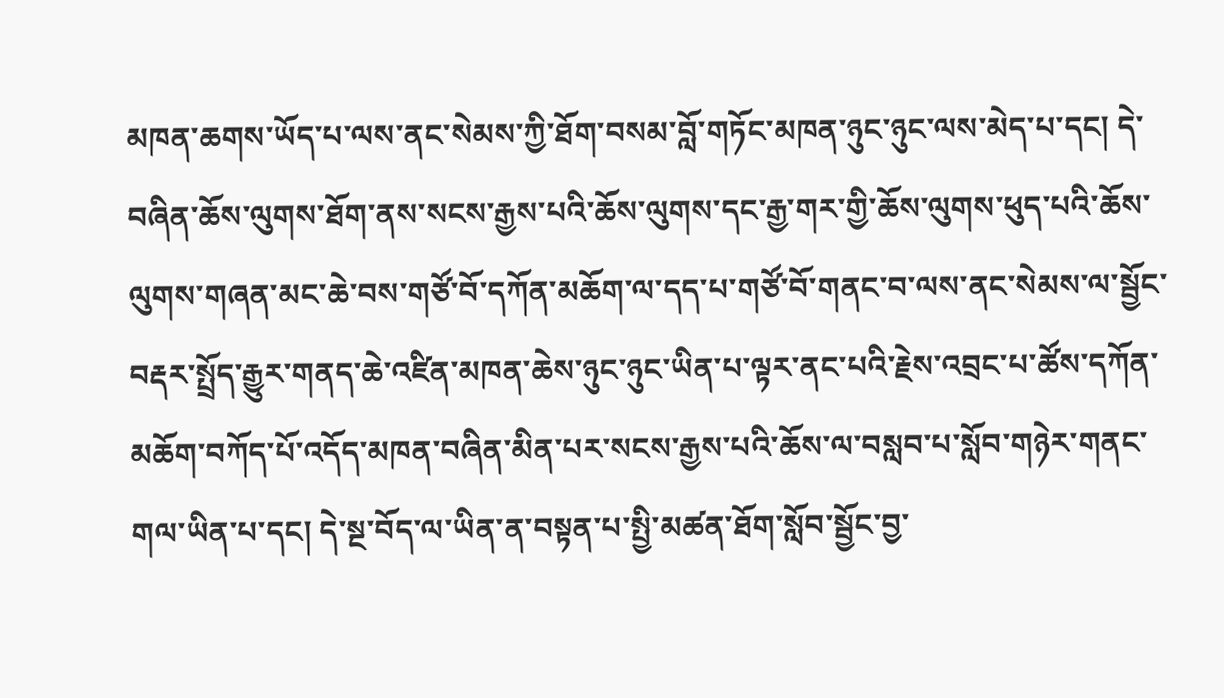མཁན་ཆགས་ཡོད་པ་ལས་ནང་སེམས་ཀྱི་ཐོག་བསམ་བློ་གཏོང་མཁན་ཉུང་ཉུང་ལས་མེད་པ་དང། དེ་བཞིན་ཆོས་ལུགས་ཐོག་ནས་སངས་རྒྱས་པའི་ཆོས་ལུགས་དང་རྒྱ་གར་གྱི་ཆོས་ལུགས་ཕུད་པའི་ཆོས་ལུགས་གཞན་མང་ཆེ་བས་གཙོ་བོ་དཀོན་མཆོག་ལ་དད་པ་གཙོ་བོ་གནང་བ་ལས་ནང་སེམས་ལ་སྦྱོང་བརྡར་སྤྲོད་རྒྱུར་གནད་ཆེ་འཛིན་མཁན་ཆེས་ཉུང་ཉུང་ཡིན་པ་ལྟར་ནང་པའི་རྗེས་འབྲང་པ་ཚོས་དཀོན་མཆོག་བཀོད་པོ་འདོད་མཁན་བཞིན་མིན་པར་སངས་རྒྱས་པའི་ཆོས་ལ་བསླབ་པ་སློབ་གཉེར་གནང་གལ་ཡིན་པ་དང། དེ་སྔ་བོད་ལ་ཡིན་ན་བསྟན་པ་སྤྱི་མཚན་ཐོག་སློབ་སྦྱོང་བྱ་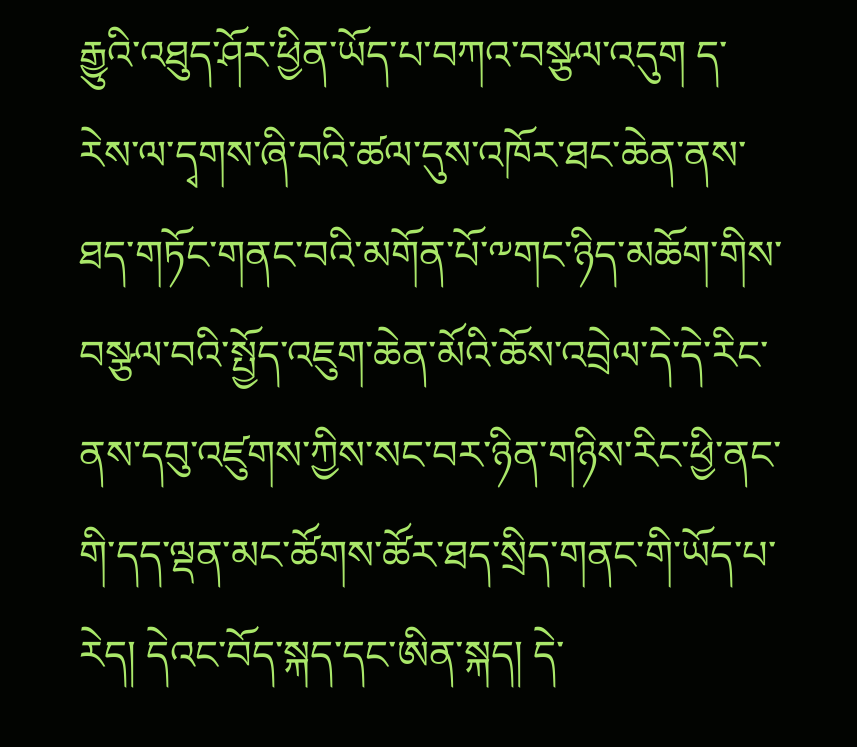རྒྱུའི་འཐུད་ཤོར་ཕྱིན་ཡོད་པ་བཀའ་བསྩལ་འདུག ད་རེས་ལ་དྭགས་ཞི་བའི་ཚལ་དུས་འཁོར་ཐང་ཆེན་ནས་ཐད་གཏོང་གནང་བའི་མགོན་པོ་༸གང་ཉིད་མཆོག་གིས་བསྩལ་བའི་སྤྱོད་འཇུག་ཆེན་མོའི་ཆོས་འབྲེལ་དེ་དེ་རིང་ནས་དབུ་འཛུགས་ཀྱིས་སང་བར་ཉིན་གཉིས་རིང་ཕྱི་ནང་གི་དད་ལྡན་མང་ཚོགས་ཚོར་ཐད་སྲིད་གནང་གི་ཡོད་པ་རེད། དེའང་བོད་སྐད་དང་ཨིན་སྐད། དེ་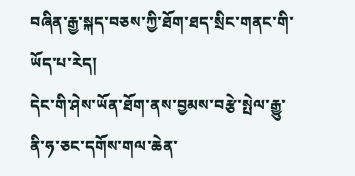བཞིན་རྒྱ་སྐད་བཅས་ཀྱི་ཐོག་ཐད་སྲིང་གནང་གི་ཡོད་པ་རེད།
དེང་གི་ཤེས་ཡོན་ཐོག་ནས་བྱམས་བརྩེ་སྤེལ་རྒྱུ་ནི་ཧ་ཅང་དགོས་གལ་ཆེན་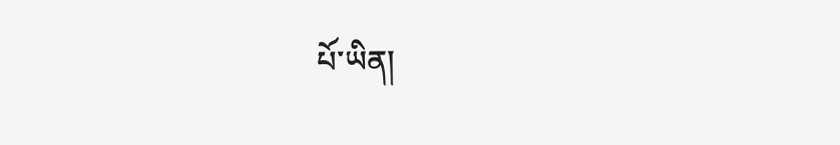པོ་ཡིན།